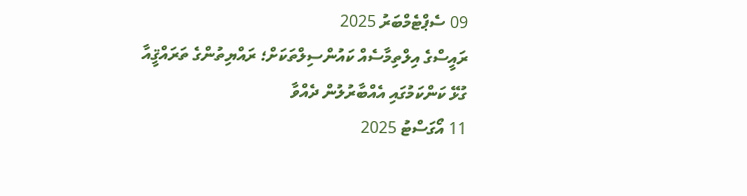09 ސެޕްޓެމްބަރު 2025
ރައީސްގެ އިލްތިމާސެއް ކައުންސިލްތަކަށް؛ ރައްޔިތުންގެ ތަރައްޤީއާ ގުޅޭ ކަންކަމުގައި އެއްބާރުލުން ދެއްވާ
11 އޯގަސްޓު 2025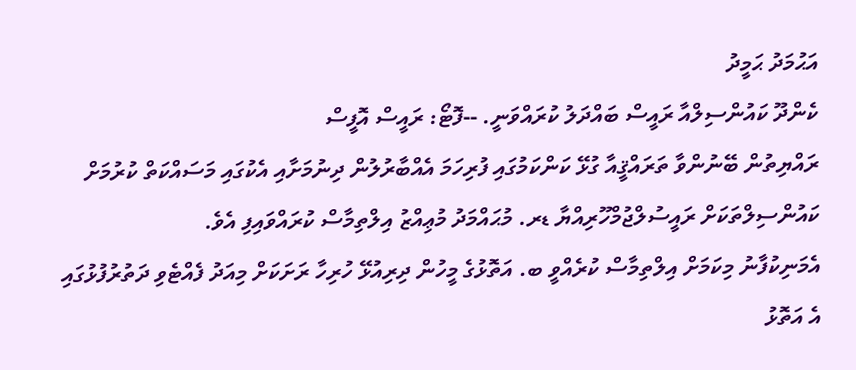އަޙުމަދު ޙަމީދު
ކެންދޫ ކައުންސިލްއާ ރައީސް ބައްދަލު ކުރައްވަނީ. --ފޮޓޯ: ރައީސް އޮފީސް
ރައްޔިތުން ބޭނުންވާ ތަރައްޤީއާ ގުޅޭ ކަންކަމުގައި ފުރިހަމަ އެއްބާރުލުން ދިނުމަށާއި އެކުގައި މަސައްކަތް ކުރުމަށް ކައުންސިލްތަކަށް ރައީސުލްޖުމްހޫރިއްޔާ ޑރ. މުޙައްމަދު މުޢިއްޒު އިލްތިމާސް ކުރައްވައިފި އެވެ.
އެމަނިކުފާނު މިކަމަށް އިލްތިމާސް ކުރެއްވީ ބ. އަތޮޅުގެ މީހުން ދިރިއުޅޭ ހުރިހާ ރަށަކަށް މިއަދު ފެއްޓެވި ދަތުރުފުޅުގައި އެ އަތޮޅު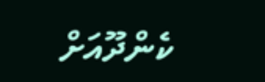ކެންދޫއަށް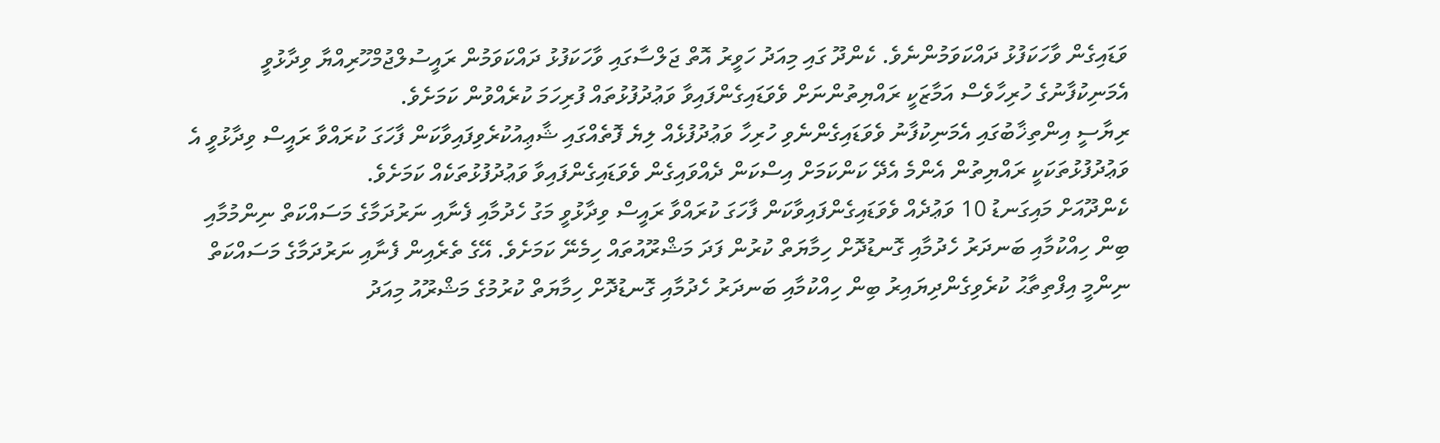ވަޑައިގެން ވާހަކަފުޅު ދައްކަވަމުންނެވެ. ކެންދޫ ގައި މިއަދު ހަވީރު އޮތް ޖަލްސާގައި ވާހަކަފުޅު ދައްކަވަމުން ރައީސުލްޖުމްހޫރިއްޔާ ވިދާޅުވީ އެމަނިކުފާނުގެ ހުރިހާވެސް އަމާޒަކީ ރައްޔިތުންނަށް ވެވަޑައިގެންފައިވާ ވަޢުދުފުޅުތައް ފުރިހަމަ ކުރެއްވުން ކަމަށެވެ.
ރިޔާސީ އިންތިޚާބުގައި އެމަނިކުފާނު ވެވަޑައިގެންނެވި ހުރިހާ ވަޢުދުފުޅެއް ލިޔެ ފޮތެއްގައި ޝާޢިއުކުރެވިފައިވާކަން ފާހަގަ ކުރައްވާ ރައީސް ވިދާޅުވީ އެ ވަޢުދުފުޅުތަކަކީ ރައްޔިތުން އެންމެ އެދޭ ކަންކަމަށް އިސްކަން ދެއްވައިގެން ވެވަޑައިގެންފައިވާ ވަޢުދުފުޅުތަކެއް ކަމަށެވެ.
ކެންދޫއަށް މައިގަނޑު 10 ވަޢުދެއް ވެވަޑައިގެންފައިވާކަން ފާހަގަ ކުރައްވާ ރައީސް ވިދާޅުވީ މަގު ހެދުމާއި ފެނާއި ނަރުދަމާގެ މަސައްކަތް ނިންމުމާއި ބިން ހިއްކުމާއި ބަނދަރު ހެދުމާއި ގޮނޑުދޮށް ހިމާޔަތް ކުރުން ފަދަ މަޝްރޫއުތައް ހިމެނޭ ކަމަށެވެ. އޭގެ ތެރެއިން ފެނާއި ނަރުދަމާގެ މަސައްކަތް ނިންމީ އިފްތިތާޙު ކުރެވިގެންދިޔައިރު ބިން ހިއްކުމާއި ބަނދަރު ހެދުމާއި ގޮނޑުދޮށް ހިމާޔަތް ކުރުމުގެ މަޝްރޫއު މިއަދު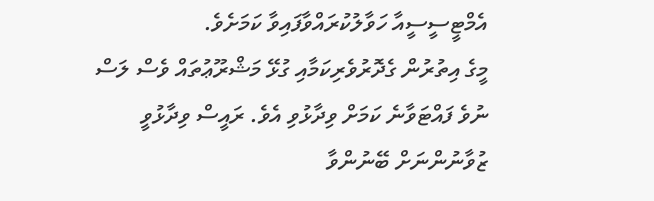އެމްޓީސީސީއާ ހަވާލުކުރައްވާފައިވާ ކަމަށެވެ.
މީގެ އިތުރުން ގެދޮރުވެރިކަމާއި ގުޅޭ މަޝްރޫޢުތައް ވެސް ލަސް ނުވެ ފައްޓަވާނެ ކަމަށް ވިދާޅުވި އެވެ. ރައީސް ވިދާޅުވީ ޒުވާނުންނަށް ބޭނުންވާ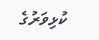ކުޅިވަރުގެ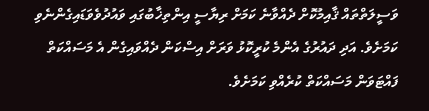ވަސީލަތްތައް ޤާއިމުކޮށް ދެއްވާނެ ކަމަށް ރިޔާސީ އިންތިޚާބުގައި ވައުދުވެވަޑައިގެންނެވި ކަމަށެވެ. އަދި ދައުރުގެ އެންމެ ކުރީކޮޅު ވަރަށް އިސްކަން ދެއްވައިގެން އެ މަސައްކަތް ފައްޓަވަން މަސައްކަތް ކުރެއްވި ކަމަށެވެ.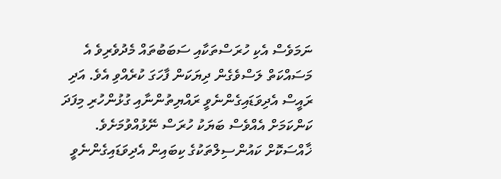ނަމަވެސް އެކި ހުރަސްތަކާއި ސަބަބުތައް މެދުވެރިވެ އެ މަސައްކަތް ލަސްވެގެން ދިޔަކަން ފާހަގަ ކުރެއްވި އެވެ. އަދި ރައީސް އެދިވަޑައިގެންނެވީ ރައްޔިތުންނާއި ގުޅުންހުރި މިފަދަ ކަންކަމަށް އެއްވެސް ބަޔަކު ހުރަސް ނޭޅުއްވުމަށެވެ. ޚާއްސަކޮށް ކައުންސިލްތަކުގެ ކިބައިން އެދިވަޑައިގެންނެވީ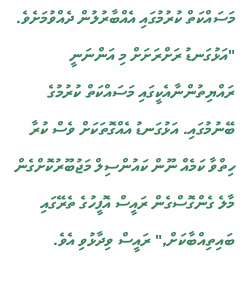މަސައްކަތް ކުރުމުގައި އެއްބާރުލުން ދެއްވުމަށެވެ.
"އަޅުގަނޑު ރަށްރަށަށް މި އަންނަނީ ރައްޔިތުންނާއެކީގައި މަސައްކަތް ކުރުމުގެ ބޭނުމުގައި. އަޅުގަނޑު އެއްގޮތަކަށް ވެސް ކުރާ ހިތްވާ ކަމެއް ނޫން ކައުންސިލް މަޖުބޫރުކޮށްގެން މާލެ ގެންގޮސްގެން ރައީސް އޮފީހުގެ ތެރޭގައި ބައިތިއްބާކަށް," ރައީސް ވިދާޅުވި އެވެ.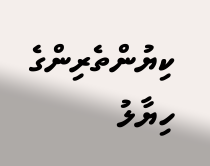ކިޔުންތެރިންގެ ހިޔާލު